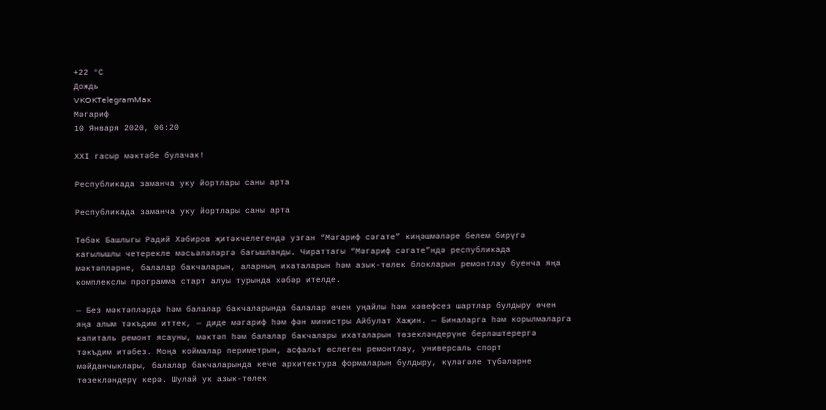+22 °С
Дождь
VKOKTelegramMax
Мәгариф
10 Января 2020, 06:20

ХХI гасыр мәктәбе булачак!

Республикада заманча уку йортлары саны арта

Республикада заманча уку йортлары саны арта

Төбәк Башлыгы Радий Хәбиров җитәкчелегендә узган “Мәгариф сәгате” киңәшмәләре белем бирүгә кагылышлы четерекле мәсьәләләргә багышланды. Чираттагы “Мәгариф сәгате”ндә республикада мәктәпләрне, балалар бакчаларын, аларның ихаталарын һәм азык-төлек блокларын ремонтлау буенча яңа комплекслы программа старт алуы турында хәбәр ителде.

— Без мәктәпләрдә һәм балалар бакчаларында балалар өчен уңайлы һәм хәвефсез шартлар булдыру өчен яңа алым тәкъдим иттек, — диде мәгариф һәм фән министры Айбулат Хаҗин. — Биналарга һәм корылмаларга капиталь ремонт ясауны, мәктәп һәм балалар бакчалары ихаталарын төзекләндерүне берләштерергә тәкъдим итәбез. Моңа коймалар периметрын, асфальт өслеген ремонтлау, универсаль спорт мәйданчыклары, балалар бакчаларында кече архитектура формаларын булдыру, күләгәле түбәләрне төзекләндерү керә. Шулай ук азык-төлек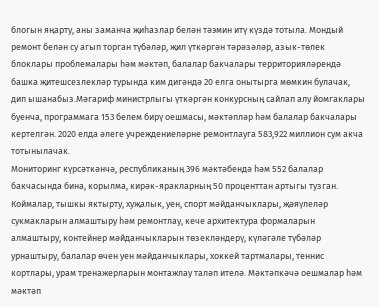блогын яңарту, аны заманча җиһазлар белән тәэмин итү күздә тотыла. Мондый ремонт белән су агып торган түбәләр, җил үткәргән тәрәзәләр, азык-төлек блоклары проблемалары һәм мәктәп, балалар бакчалары территорияләрендә башка җитешсезлекләр турында ким дигәндә 20 елга онытырга мөмкин булачак, дип ышанабыз.Мәгариф министрлыгы үткәргән конкурсның сайлап алу йомгаклары буенча, программага 153 белем бирү оешмасы, мәктәпләр һәм балалар бакчалары кертелгән. 2020 елда әлеге учреждениеләрне ремонтлауга 583,922 миллион сум акча тотынылачак.
Мониторинг күрсәткәнчә, республиканың 396 мәктәбендә һәм 552 балалар бакчасында бина, корылма, кирәк-яракларның 50 проценттан артыгы тузган. Коймалар, тышкы яктырту, хуҗалык, уен, спорт мәйданчыклары, җәяүлеләр сукмакларын алмаштыру һәм ремонтлау, кече архитектура формаларын алмаштыру, контейнер мәйданчыкларын төзекләндерү, күләгәле түбәләр урнаштыру, балалар өчен уен мәйданчыклары, хоккей тартмалары, теннис кортлары, урам тренажерларын монтажлау таләп ителә. Мәктәпкәчә оешмалар һәм мәктәп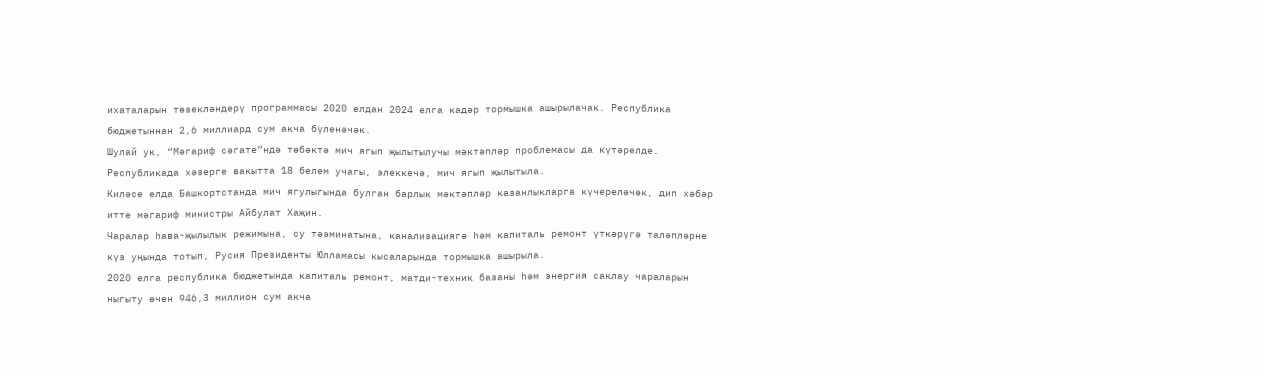ихаталарын төзекләндерү программасы 2020 елдан 2024 елга кадәр тормышка ашырылачак. Республика бюджетыннан 2,6 миллиард сум акча бүленәчәк.
Шулай ук, “Мәгариф сәгате”ндә төбәктә мич ягып җылытылучы мәктәпләр проблемасы да күтәрелде. Республикада хәзерге вакытта 18 белем учагы, элеккечә, мич ягып җылытыла.
Киләсе елда Башкортстанда мич ягулыгында булган барлык мәктәпләр казанлыкларга күчереләчәк, дип хәбәр итте мәгариф министры Айбулат Хаҗин.
Чаралар һава-җылылык режимына, су тәэминатына, канализациягә һәм капиталь ремонт үткәрүгә таләпләрне күз уңында тотып, Русия Президенты Юлламасы кысаларында тормышка ашырыла.
2020 елга республика бюджетында капиталь ремонт, матди-техник базаны һәм энергия саклау чараларын ныгыту өчен 946,3 миллион сум акча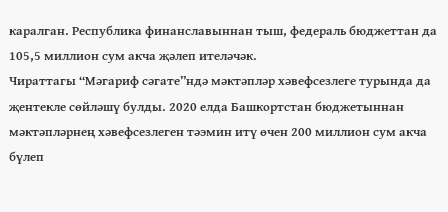каралган. Республика финанславыннан тыш, федераль бюджеттан да 105,5 миллион сум акча җәлеп ителәчәк.
Чираттагы “Мәгариф сәгате”ндә мәктәпләр хәвефсезлеге турында да җентекле сөйләшү булды. 2020 елда Башкортстан бюджетыннан мәктәпләрнең хәвефсезлеген тәэмин итү өчен 200 миллион сум акча бүлеп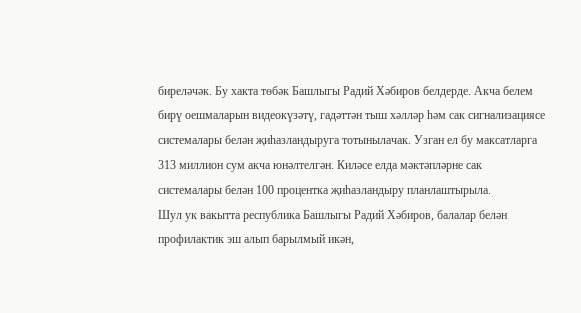биреләчәк. Бу хакта төбәк Башлыгы Радий Хәбиров белдерде. Акча белем бирү оешмаларын видеокүзәтү, гадәттән тыш хәлләр һәм сак сигнализациясе системалары белән җиһазландыруга тотынылачак. Узган ел бу максатларга 313 миллион сум акча юнәлтелгән. Киләсе елда мәктәпләрне сак системалары белән 100 процентка җиһазландыру планлаштырыла.
Шул ук вакытта республика Башлыгы Радий Хәбиров, балалар белән профилактик эш алып барылмый икән,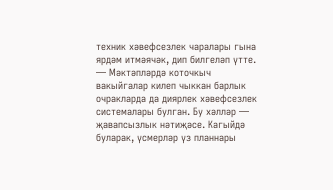техник хәвефсезлек чаралары гына ярдәм итмәячәк, дип билгеләп үтте.
— Мәктәпләрдә коточкыч вакыйгалар килеп чыккан барлык очракларда да диярлек хәвефсезлек системалары булган. Бу хәлләр — җавапсызлык нәтиҗәсе. Кагыйдә буларак, үсмерләр үз планнары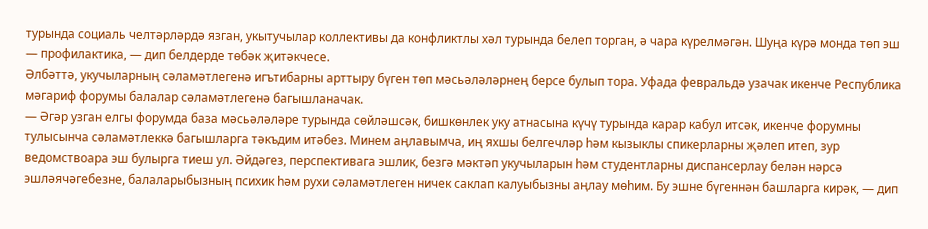турында социаль челтәрләрдә язган, укытучылар коллективы да конфликтлы хәл турында белеп торган, ә чара күрелмәгән. Шуңа күрә монда төп эш — профилактика, — дип белдерде төбәк җитәкчесе.
Әлбәттә, укучыларның сәламәтлегенә игътибарны арттыру бүген төп мәсьәләләрнең берсе булып тора. Уфада февральдә узачак икенче Республика мәгариф форумы балалар сәламәтлегенә багышланачак.
— Әгәр узган елгы форумда база мәсьәләләре турында сөйләшсәк, бишкөнлек уку атнасына күчү турында карар кабул итсәк, икенче форумны тулысынча сәламәтлеккә багышларга тәкъдим итәбез. Минем аңлавымча, иң яхшы белгечләр һәм кызыклы спикерларны җәлеп итеп, зур ведомствоара эш булырга тиеш ул. Әйдәгез, перспективага эшлик, безгә мәктәп укучыларын һәм студентларны диспансерлау белән нәрсә эшләячәгебезне, балаларыбызның психик һәм рухи сәламәтлеген ничек саклап калуыбызны аңлау мөһим. Бу эшне бүгеннән башларга кирәк, — дип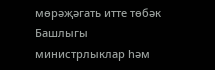мөрәҗәгать итте төбәк Башлыгы министрлыклар һәм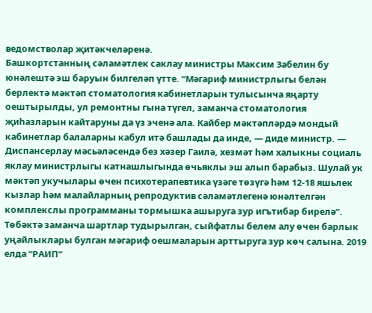ведомстволар җитәкчеләренә.
Башкортстанның сәламәтлек саклау министры Максим Забелин бу юнәлештә эш баруын билгеләп үтте. “Мәгариф министрлыгы белән берлектә мәктәп стоматология кабинетларын тулысынча яңарту оештырылды, ул ремонтны гына түгел, заманча стоматология җиһазларын кайтаруны да үз эченә ала. Кайбер мәктәпләрдә мондый кабинетлар балаларны кабул итә башлады да инде, — диде министр. — Диспансерлау мәсьәләсендә без хәзер Гаилә, хезмәт һәм халыкны социаль яклау министрлыгы катнашлыгында өчьяклы эш алып барабыз. Шулай ук мәктәп укучылары өчен психотерапевтика үзәге төзүгә һәм 12-18 яшьлек кызлар һәм малайларның репродуктив сәламәтлегенә юнәлтелгән комплекслы программаны тормышка ашыруга зур игътибар бирелә”.
Төбәктә заманча шартлар тудырылган, сыйфатлы белем алу өчен барлык уңайлыклары булган мәгариф оешмаларын арттыруга зур көч салына. 2019 елда “РАИП”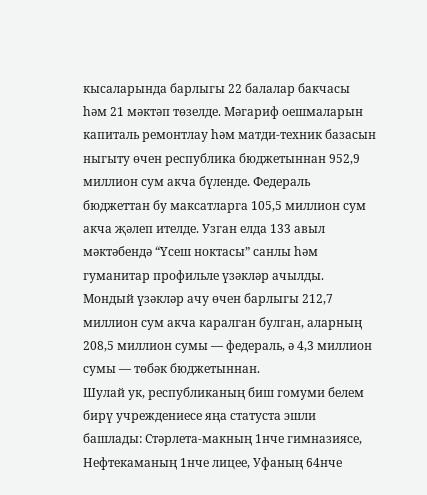кысаларында барлыгы 22 балалар бакчасы һәм 21 мәктәп төзелде. Мәгариф оешмаларын капиталь ремонтлау һәм матди-техник базасын ныгыту өчен республика бюджетыннан 952,9 миллион сум акча бүленде. Федераль бюджеттан бу максатларга 105,5 миллион сум акча җәлеп ителде. Узган елда 133 авыл мәктәбендә “Үсеш ноктасы” санлы һәм гуманитар профильле үзәкләр ачылды. Мондый үзәкләр ачу өчен барлыгы 212,7 миллион сум акча каралган булган, аларның 208,5 миллион сумы — федераль, ә 4,3 миллион сумы — төбәк бюджетыннан.
Шулай ук, республиканың биш гомуми белем бирү учреждениесе яңа статуста эшли башлады: Стәрлета-макның 1нче гимназиясе, Нефтекаманың 1нче лицее, Уфаның 64нче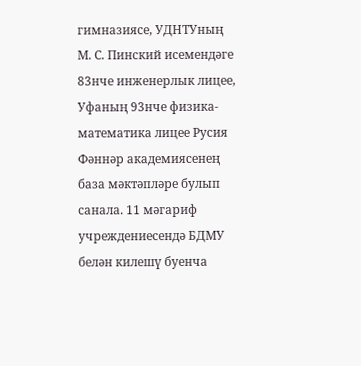гимназиясе, УДНТУның М. С. Пинский исемендәге 83нче инженерлык лицее, Уфаның 93нче физика-математика лицее Русия Фәннәр академиясенең база мәктәпләре булып санала. 11 мәгариф учреждениесендә БДМУ белән килешү буенча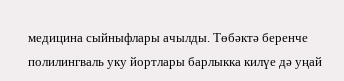медицина сыйныфлары ачылды. Төбәктә беренче полилингваль уку йортлары барлыкка килүе дә уңай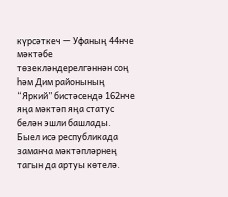күрсәткеч — Уфаның 44нче мәктәбе төзекләндерелгәннән соң һәм Дим районының “Яркий” бистәсендә 162нче яңа мәктәп яңа статус белән эшли башлады.
Быел исә республикада заманча мәктәпләрнең тагын да артуы көтелә.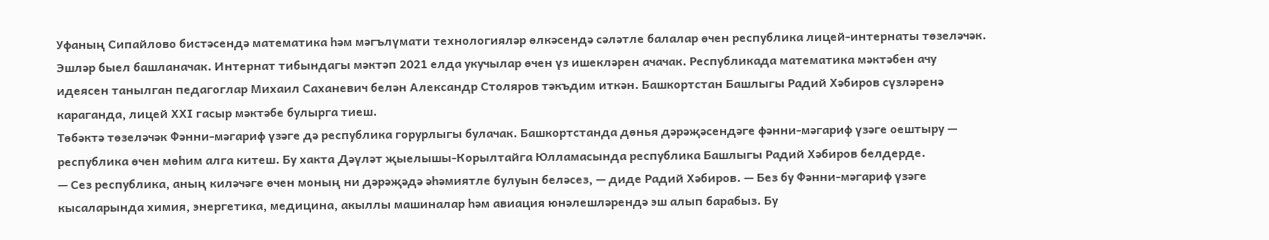Уфаның Сипайлово бистәсендә математика һәм мәгълүмати технологияләр өлкәсендә сәләтле балалар өчен республика лицей-интернаты төзеләчәк. Эшләр быел башланачак. Интернат тибындагы мәктәп 2021 елда укучылар өчен үз ишекләрен ачачак. Республикада математика мәктәбен ачу идеясен танылган педагоглар Михаил Саханевич белән Александр Столяров тәкъдим иткән. Башкортстан Башлыгы Радий Хәбиров сүзләренә караганда, лицей ХХI гасыр мәктәбе булырга тиеш.
Төбәктә төзеләчәк Фәнни-мәгариф үзәге дә республика горурлыгы булачак. Башкортстанда дөнья дәрәҗәсендәге фәнни-мәгариф үзәге оештыру — республика өчен мөһим алга китеш. Бу хакта Дәүләт җыелышы-Корылтайга Юлламасында республика Башлыгы Радий Хәбиров белдерде.
— Сез республика, аның киләчәге өчен моның ни дәрәҗәдә әһәмиятле булуын беләсез, — диде Радий Хәбиров. — Без бу Фәнни-мәгариф үзәге кысаларында химия, энергетика, медицина, акыллы машиналар һәм авиация юнәлешләрендә эш алып барабыз. Бу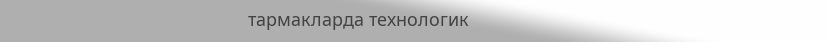тармакларда технологик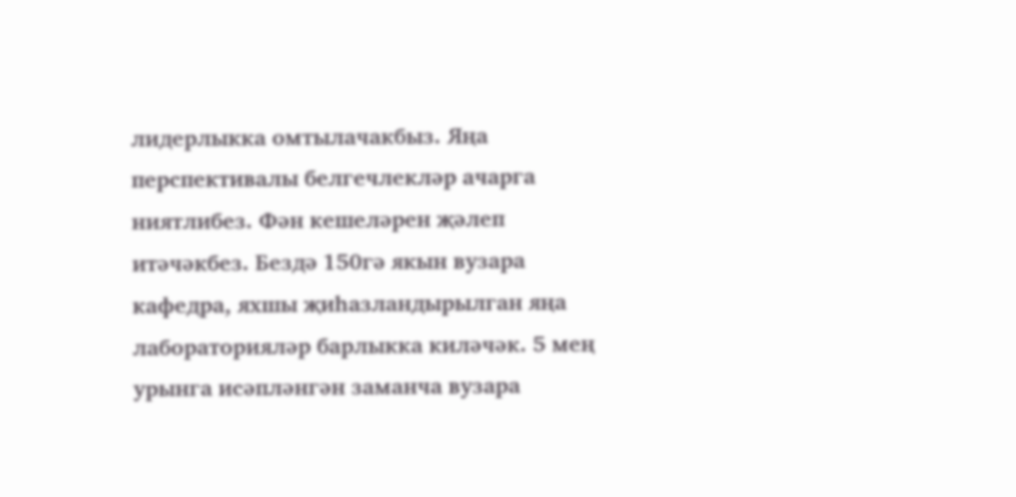лидерлыкка омтылачакбыз. Яңа перспективалы белгечлекләр ачарга ниятлибез. Фән кешеләрен җәлеп итәчәкбез. Бездә 150гә якын вузара кафедра, яхшы җиһазландырылган яңа лабораторияләр барлыкка киләчәк. 5 мең урынга исәпләнгән заманча вузара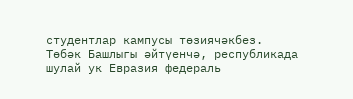студентлар кампусы төзиячәкбез.
Төбәк Башлыгы әйтүенчә, республикада шулай ук Евразия федераль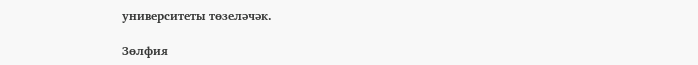университеты төзеләчәк.

Зөлфия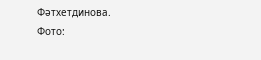Фәтхетдинова.
Фото: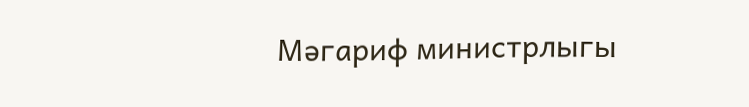Мәгариф министрлыгы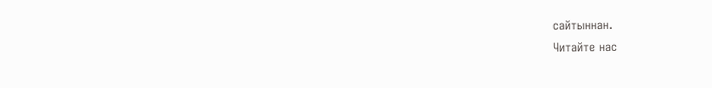сайтыннан.
Читайте нас